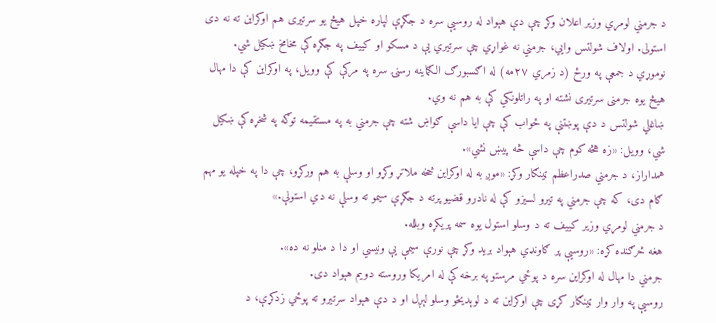د جرمني لومړي وزیر اعلان وکړ چې دې هېواد له روسیې سره د جګړې لپاره خپل هیڅ یو سرتیری هم اوکراین ته نه دی استولی. اولاف شولتس وايي، جرمني نه غواړي چې سرتیري یې د مسکو او کییف په جګړه کې مخامخ ښکیل شي.
نوموړي د جمعې په ورځ (د زمري ۲۷مه) له اګسبورګ الګماینه رسنۍ سره په مرکې کې وویل، په اوکراین کې دا مهال هیڅ یوه جرمنی سرتیری نشته او په راتلونکي کې به هم نه وي.
ښاغلي شولتس د دې پوښتنې په ځواب کې چې ایا داسې ګواښ شته چې جرمني به په مستقیمه توګه په شخړه کې ښکیل شي، وویل: «زه هڅه کوم چې داسې څه پیښ نشي».
همداراز، د جرمني صدراعظم ټینګار وکړ: «موږ به له اوکراین څخه ملاتړ وکړو او وسلې به هم ورکړو، چې دا په خپله یو مهم ګام دی، که چې جرمني په تیرو لسیزو کې له نادرو قضیو پرته د جګړې سیمو ته وسلې نه دي استولې.»
د جرمني لومړي وزیر کییف ته د وسلو استول یوه سمه پریکړه وبلله.
هغه څرګنده کړه: «روسیې پر ګاونډي هېواد برید وکړ چې نورې سیمې یې ونیسي او دا د منلو نه ده».
جرمني دا مهال له اوکراین سره د پوځي مرستو په برخه کې له امریکا وروسته دویم هېواد دی.
روسیې په وار وار ټینګار کړی چې اوکراین ته د لوېدیځو وسلو لېږل او د دې هېواد سرتیرو ته پوځي زدکړې، د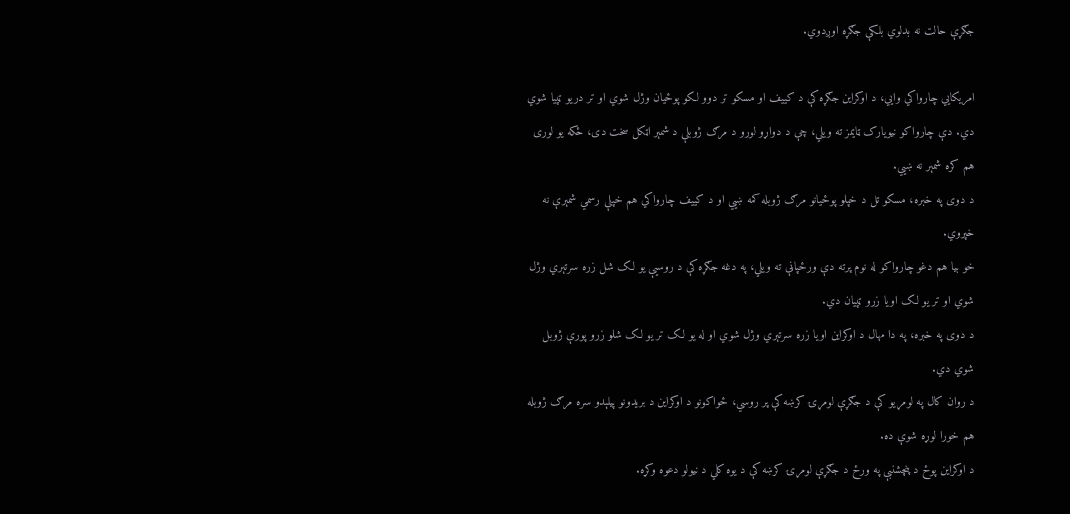جګړې حالت نه بدلوي بلکې جګړه اوږدوي.

امریکايي چارواکي وایي، د اوکراین جګړه کې د کییف او مسکو تر دوو لکو پوځیان وژل شوي او تر دریو ټپیا شوي دي. دې چارواکو نیویارک ټایمز ته ویلي، چې د دواړو لورو د مرګ ژوبلې د شمېر اټکل سخت دی، ځکه یو لوری هم کره شمېر نه ښيي.
د دوی په خبره، مسکو تل د خپلو پوځیانو مرګ ژوبله کمه ښيي او د کییف چارواکي هم خپلې رسمي شمېرې نه خپروي.
خو بیا هم دغو چارواکو له نوم پرته دې ورځپاڼې ته ویلي، په دغه جګړه کې د روسیې یو لک شل زره سرتېري وژل شوي او تر یو لک اویا زرو ټپیان دي.
د دوی په خبره، په دا مهال د اوکراین اویا زره سرتېري وژل شوي او له یو لک تر یو لک شلو زرو پورې ژوبل شوي دي.
د روان کال په لومړیو کې د جګړې لومړۍ کرښه کې پر روسي، ځواکونو د اوکراین د بریدونو پیلېدو سره مرګ ژوبله هم خورا لوړه شوې ده.
د اوکراین پوځ د پنچشنبې په ورځ د جګړې لومړۍ کرښه کې د یوه کلي د نیولو دعوه وکړه.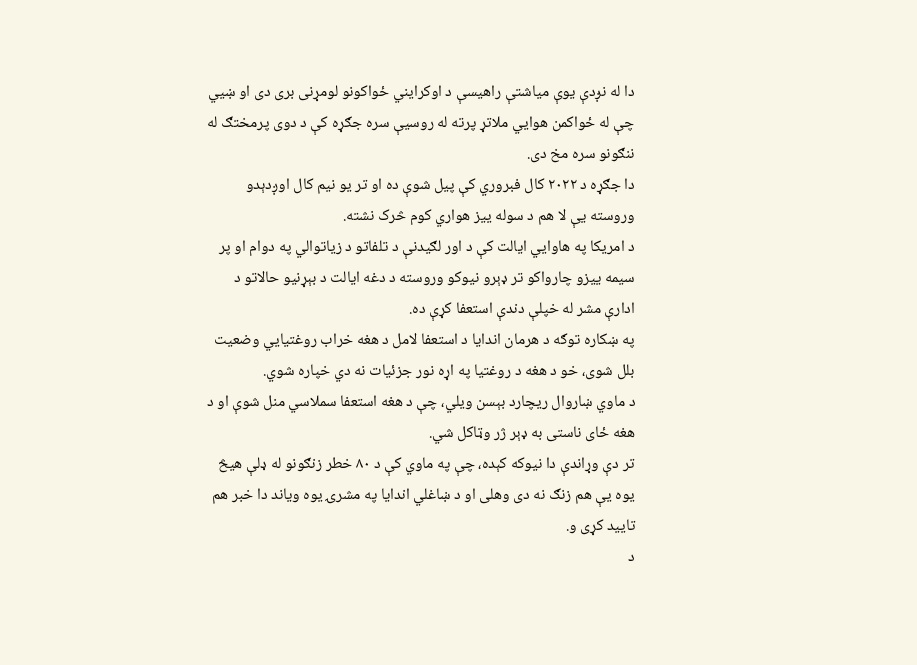دا له نږدې یوې میاشتې راهیسې د اوکرایني ځواکونو لومړنی بری دی او ښيي چې له ځواکمن هوايي ملاتړ پرته له روسیې سره جګړه کې د دوی پرمختګ له ننګونو سره مخ دی.
دا جګړه د ۲۰۲۲ کال فبروري کې پیل شوې ده او تر یو نیم کال اوږدېدو وروسته یې لا هم د سوله ییز هواري کوم څرک نشته.
د امریکا په هاوایي ایالت کې د اور لګیدنې د تلفاتو د زیاتوالي په دوام او پر سیمه ییزو چارواکو تر ډېرو نیوکو وروسته د دغه ایالت د بېړنیو حالاتو د ادارې مشر له خپلې دندې استعفا کړې ده.
په ښکاره توګه د هرمان اندایا د استعفا لامل د هغه خراب روغتیایي وضعیت بلل شوی، خو د هغه د روغتیا په اړه نور جزئيات نه دي خپاره شوي.
د ماوي ښاروال ریچارد بېسن ویلي، چې د هغه استعفا سملاسي منل شوې او د هغه ځای ناستی به ډېر ژر وټاکل شي.
تر دې وړاندې دا نیوکه کېده، چې په ماوي کې د ۸۰ خطر زنګونو له ډلې هیڅ یوه یې هم زنګ نه دی وهلی او د ښاغلي اندایا په مشرۍ یوه ویاند دا خبر هم تایید کړی و.
د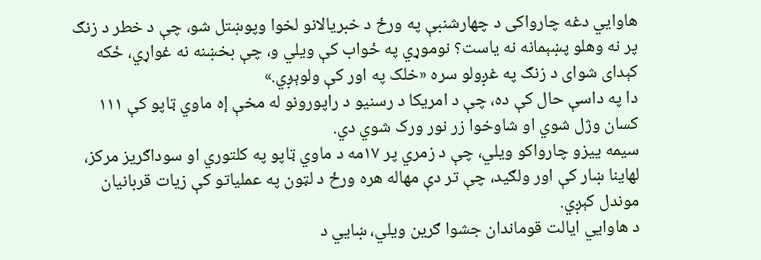هاوایي دغه چارواکی د چهارشنبې په ورځ د خبریالانو لخوا وپوښتل شو، چې د خطر د زنګ پر نه وهلو پښېمانه نه یاست؟ نوموړي په ځواب کې ویلي و، چې بخښنه نه غواړي، ځکه کېدای شوای د زنګ په غږولو سره «خلک په اور کې ولوېږي.»
دا په داسې حال کې ده، چې د امریکا د رسنیو د راپورونو له مخې إه ماوي ټاپو کې ۱۱۱ کسان وژل شوي او شاوخوا زر نور ورک شوي دي.
سیمه ییزو چارواکو ویلي، چې د زمري پر ۱۷مه د ماوي ټاپو په کلتوري او سوداګریز مرکز، لهاینا ښار کې اور ولګید، چې تر دې مهاله هره ورځ د لټون په عملیاتو کې زیات قربانیان موندل کېږي.
د هاوایي ایالت قوماندان جشوا ګرین ویلي، ښایي د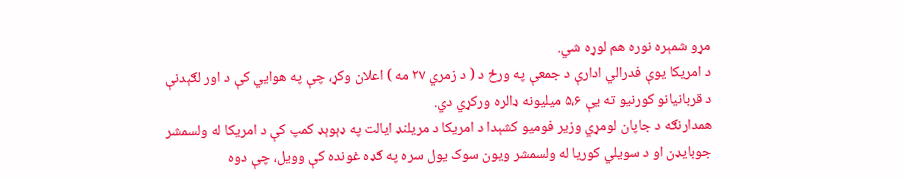مړو شمېره نوره هم لوړه شي.
د امریکا یوې فدرالي ادارې د جمعې په ورځ د ( د زمري ۲۷ مه ) اعلان وکړ، چې په هوایي کې د اور لګېدنې د قربانیانو کورنیو ته یې ۵،۶ میلیونه ډالره ورکړي دي.
همدارنګه د جاپان لومړي وزیر فومیو کشېدا د امریکا د مریلنډ ایالت په ډېوېډ کمپ کې د امریکا له ولسمشر جوبایډن او د سویلي کوریا له ولسمشر ویون سوک یول سره په ګډه غونده کې وویل، چې دوه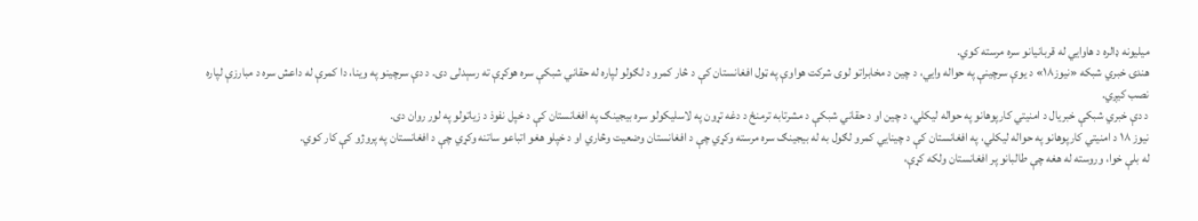میلیونه ډالره د هاوایي له قربانیانو سره مرسته کوي.
هندۍ خبري شبکه «نیوز۱۸» د یوې سرچینې په حواله وایي، د چین د مخابراتو لوی شرکت هواوې په ټول افغانستان کې د څار کمرو د لګولو لپاره له حقاني شبکې سره هوکړې ته رسېدلی دی. د دې سرچینو په وینا، دا کمرې له داعش سره د مبارزې لپاره نصب کیږي.
د دې خبري شبکې خبريال د امنيتي کارپوهانو په حواله ليکلي، د چين او د حقاني شبکې د مشرتابه ترمنځ د دغه تړون په لاسليکولو سره بيجينګ په افغانستان کې د خپل نفوذ د زياتولو په لور روان دى.
نیوز ۱۸ د امنیتي کارپوهانو په حواله لیکلي، په افغانستان کې د چینایي کمرو لګول به له بیجینګ سره مرسته وکړي چې د افغانستان وضعیت وڅاري او د خپلو هغو اتباعو ساتنه وکړي چې د افغانستان په پروژو کې کار کوي.
له بلې خوا، وروسته له هغه چې طالبانو پر افغانستان ولکه کړې،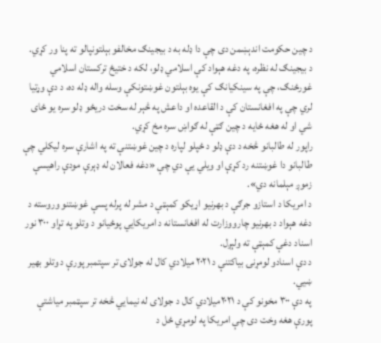د چین حکومت اندېښمن دی چې دا ډله به د بیجینګ مخالفو بېلتونپالو ته پنا ور کړي.
د بیجینګ له نظره، په دغه هېواد کې اسلامي ډلو، لکه د ختیځ ترکستان اسلامي غورځنګ، چې په سینکیانګ کې یوه بېلتون غوښتونکې وسله واله ډله ده، د دې وړتیا لري چې په افغانستان کې د القاعده او داعش په څېر له سخت دریځو ډلو سره یو ځای شي او له هغه ځایه د چین ګټې له ګواښ سره مخ کړي.
راپور له طالبانو څخه د دې ډلو د ځپلو لپاره د چین غوښتنې ته په اشارې سره لیکلي چې طالبانو دا غوښتنه رد کړې او ویلي یې دي چې «دغه فعالان له ډېرې مودې راهیسې زموږ مېلمانه دي».
د امریکا د استازو جرګې د بهرنیو اړیکو کمېټې د مشر له پرله پسې غوښتنو وروسته د دغه هېواد د بهرنیو چارووزارت له افغانستانه د امریکايي پوځیانو د وتلو په تړاو ۳۰۰ نور اسناد دغې کمېټې ته ولېږل.
د دې اسنادو لومړنۍ بیاکتنې د ۲۰۲۱ میلادي کال له جولای تر سپتمبر پورې د وتلو بهیر ښیي.
په دې ۳۰۰ مخونو کې د ۲۰۲۱میلادي کال د جولای له نیمايي څخه تر سپټمبر میاشتې پورې هغه وخت دی چې امریکا په لومړي ځل د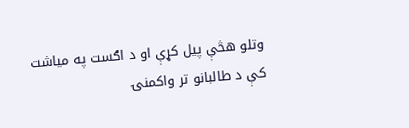وتلو هڅې پیل کړې او د اګست په میاشت کې د طالبانو تر واکمنۍ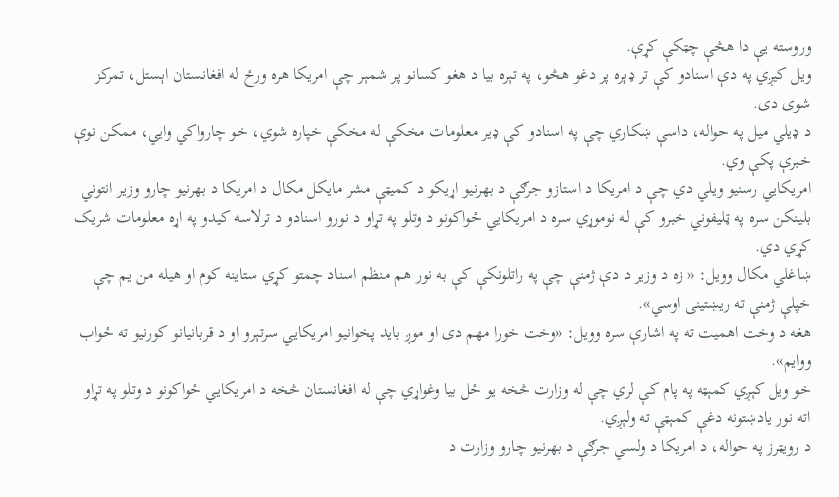وروسته یې دا هڅې چټکې کړې.
ویل کیږي په دې اسنادو کې تر ډېره پر دغو هڅو، په تېره بیا د هغو کسانو پر شمېر چې امریکا هره ورځ له افغانستان اېستل، تمرکز شوی دی.
د ډیلي میل په حواله، داسې ښکاري چې په اسنادو کې ډیر معلومات مخکې له مخکې خپاره شوي، خو چارواکي وايي، ممکن نوې خبرې پکې وي.
امریکايي رسنیو ویلي دي چې د امریکا د استازو جرګې د بهرنیو اړیکو د کمیټې مشر مایکل مکال د امریکا د بهرنیو چارو وزیر انتوني بلینکن سره په ټلیفوني خبرو کې له نوموړي سره د امریکایي ځواکونو د وتلو په تړاو د نورو اسنادو د ترلاسه کیدو په اړه معلومات شریک کړي دي.
ښاغلي مکال وویل: « زه د وزیر د دې ژمنې چې په راتلونکې کې به نور هم منظم اسناد چمتو کړي ستاینه کوم او هیله من یم چې خپلې ژمنې ته ریښتینی اوسي».
هغه د وخت اهمیت ته په اشارې سره وویل: «وخت خورا مهم دی او موږ باید پخوانیو امریکایي سرتېرو او د قربانیانو کورنیو ته ځواب ووایم».
خو ویل کېږي کمېټه په پام کې لري چې له وزارت څخه یو ځل بیا وغواړي چې له افغانستان څخه د امریکايي ځواکونو د وتلو په تړاو اته نور یادښتونه دغې کمېټې ته ولېږي.
د رویټرز په حواله، د امریکا د ولسي جرګې د بهرنیو چارو وزارت د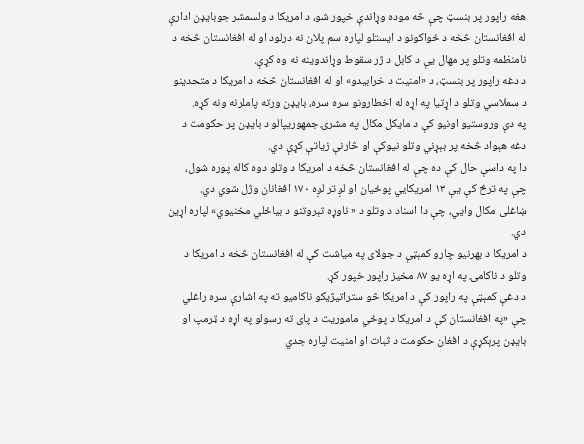هغه راپور پر بنسټ چې څه موده وړاندې خپور شو، د امریکا د ولسمشر جوبایډن ادارې له افغانستان څخه د ځواکونو د ایستلو لپاره سم پلان نه درلود او له افغانستان څخه د نامنظمه وتلو پر مهال یې د کابل د ژر سقوط وړاندوینه نه وه کړې.
د دغه راپور پر بنسټ، د «امنیت د خرابیدو» او له افغانستان څخه د امریکا د متحدینو د سملاسي وتلو د اړتیا په اړه له اخطارونو سره سره، بایډن ورته پاملرنه ونه کړه.
په دې وروستیو اونیو کې د مایکل مکال په مشرۍ جمهوريپالو د بایډن پر حکومت د دغه هېواد څخه پر بېړني وتلو نیوکې او څارنې زیاتې کړې دي.
دا په داسې حال کې ده چې له افغانستان څخه د امریکا د وتلو دوه کاله پوره شول، چې په ترڅ کې یې ۱۳ امریکايي پوځیان او لږ تر لږه ۱۷۰ افغانان وژل شوي دي.
ښاغلی مکال وايي، چې دا اسناد د وتلو د « ناوړه تېروتنو د بیاځلي مخنیوي» لپاره اړین دي.
د امریکا د بهرنیو چارو کمېټې د جولای په میاشت کې له افغانستان څخه د امریکا د وتلو د ناکامۍ په اړه یو ۸۷ مخیز راپور خپور کړ.
د دغې کمېټې په راپور کې د امریکا څو ستراتیژیکو ناکامیو ته په اشارې سره راغلي چې «په افغانستان کې د امریکا د پوځي ماموریت د پای ته رسولو په اړه د ټرمپ او بایډن پرېکړې د افغان حکومت د ثبات او امنیت لپاره جدي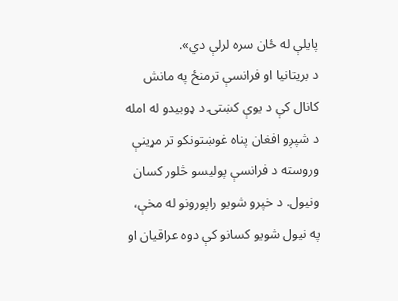پایلې له ځان سره لرلې دي».
د بریتانیا او فرانسې ترمنځ په مانش کانال کې د یوې کښتۍ د ډوبیدو له امله د شپږو افغان پناه غوښتونکو تر مړینې وروسته د فرانسې پولیسو څلور کسان ونیول. د خپرو شویو راپورونو له مخې، په نیول شویو کسانو کې دوه عراقیان او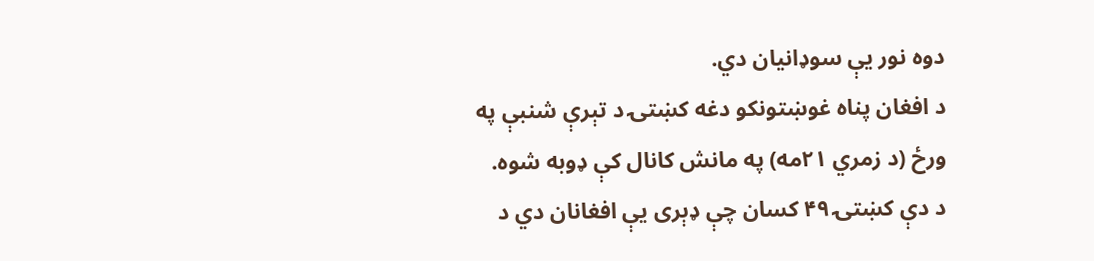دوه نور یې سوډانیان دي.
د افغان پناه غوښتونکو دغه کښتۍ د تېرې شنبې په ورځ (د زمري ۲۱مه) په مانش کانال کې ډوبه شوه.
د دې کښتۍ ۴۹ کسان چې ډېری یې افغانان دي د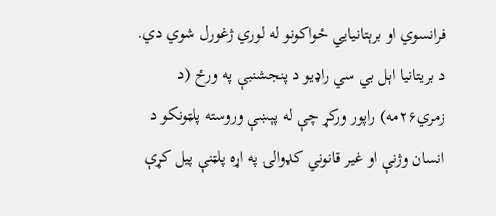فرانسوي او برېتانیايي ځواکونو له لوري ژغورل شوي دي.
د بریتانیا اېل بي سي راډیو د پنجشنبې په ورځ (د زمري۲۶مه) راپور ورکړ چې له پېښې وروسته پلټونکو د انسان وژنې او غیر قانوني کډوالۍ په اړه پلټنې پیل کړې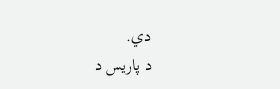دي.
د پاریس د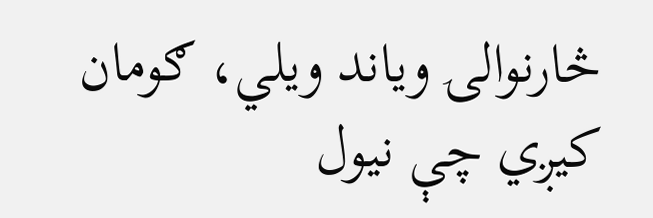څارنوالۍ ویاند ویلي، ګومان کیږي چې نیول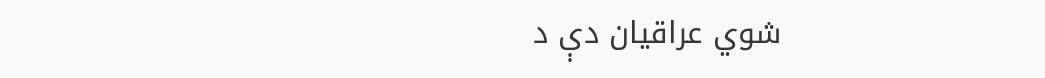شوي عراقیان دې د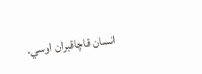انسان قاچاقبران اوسي.